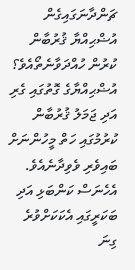ޗަންދާނަގައިގެން އުޟްޙިއްޔާ ޤުރުބާން ކުރުން ހުއްދަވާނެތޯއެވެ؟
އުޟްޙިއްޔާގެ ގޮތުގައި ގެރި އަދި ޖަމަލު ޤުރުބާން ކުރުމުގައި ހަތް މީހުންނަށް ބައިވެރި ވެވިދާނެއެވެ. އެހެނަސް ކަންބަޅި އަދި ބަކަރީގައި އެކަކަށްވުރެ ގިނަ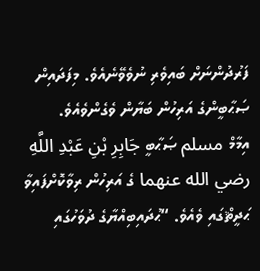ފަރުދުންނަށް ބައިވެރި ނުވެވޭނެއެވެ. މިފަދައިން ޞަޙާބީންގެ އަރިހުން ބަޔާން ވެގެންވެއެވެ.
އިމާމް مسلم ޞަޙާބީ جَابِرِ بْنِ عَبْدِ اللَّهِ رضي الله عنهما ގެ އަރިހުން ރިވާކޮށްފައިވާ ޙަދީޘްގައި ވެއެވެ. “ޙުދައިބިއްޔާގެ ދުވަހުގައި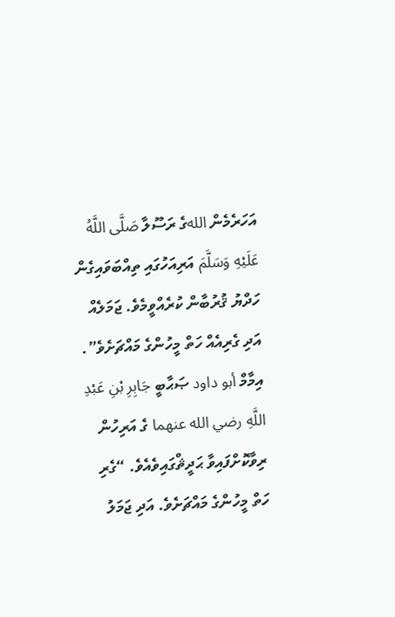އަހަރެމެން اللهގެ ރަސޫލާ صَلَّى اللَّهُ عَلَيْهِ وَسَلَّمَ އަރިއަހުގައި ތިއްބަވައިގެން ހަދްޔު ޤުރުބާން ކުރެއްވީމެވެ. ޖަމަލެއް އަދި ގެރިއެއް ހަތް މީހުންގެ މައްޗަށެވެ”.
އިމާމް أبو داود ޞަޙާބީ جَابِرِ بْنِ عَبْدِ اللَّهِ رضي الله عنهما ގެ އަރިހުން ރިވާކޮށްފައިވާ ޙަދީޘްގައިވެއެވެ. “ގެރި ހަތް މީހުންގެ މައްޗަށެވެ. އަދި ޖަމަލު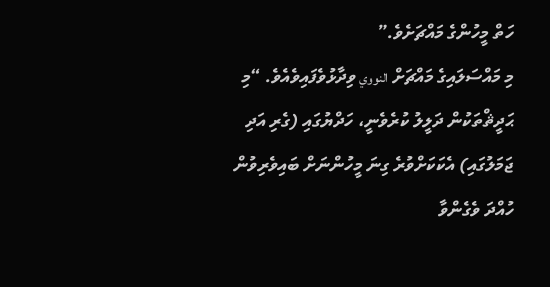ހަތް މީހުންގެ މައްޗަށެވެ.”
މި މައްސަލައިގެ މައްޗަށް النووي ވިދާޅުވެފައިވެއެވެ. “މި ޙަދީޘްތަކުން ދަލީލު ކުރެވެނީ، ހަދްޔުގައި (ގެރި އަދި ޖަމަލުގައި) އެކަކަށްވުރެ ގިނަ މީހުންނަށް ބައިވެރިވުން ހުއްދަ ވެގެންވާ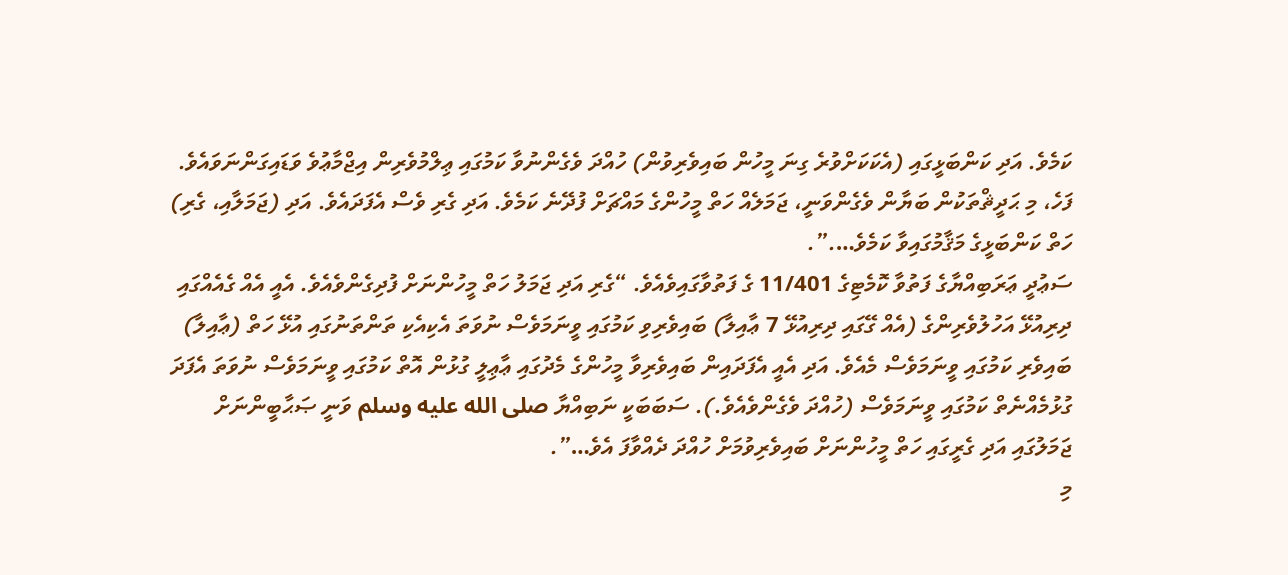ކަމެވެ. އަދި ކަންބަޅީގައި (އެކަކަށްވުރެ ގިނަ މީހުން ބައިވެރިވުން) ހުއްދަ ވެގެންނުވާ ކަމުގައި ޢިލްމުވެރިން އިޖްމާޢުވެ ވަޑައިގަންނަވައެވެ. ފަހެ، މި ޙަދީޘްތަކުން ބަޔާން ވެގެންވަނީ، ޖަމަލެއް ހަތް މީހުންގެ މައްޗަށް ފުދޭނެ ކަމެވެ. އަދި ގެރި ވެސް އެފަދައެވެ. އަދި (ޖަމަލާއި، ގެރި) ހަތް ކަންބަޅީގެ މަޤާމުގައިވާ ކަމެވެ….”.
ސަޢުދީ ޢަރަބިއްޔާގެ ފަތުވާ ކޮމެޓިގެ 11/401 ގެ ފަތުވާގައިވެއެވެ. “ގެރި އަދި ޖަމަލު ހަތް މީހުންނަށް ފުދިގެންވެއެވެ. އެއީ އެއް ގެއެއްގައި ދިރިއުޅޭ އަހުލުވެރިންގެ (އެއް ގޭގައި ދިރިއުޅޭ 7 ޢާއިލާ) ބައިވެރިވި ކަމުގައި ވީނަމަވެސް ނުވަތަ އެކިއެކި ތަންތަނުގައި އުޅޭ ހަތް (ޢާއިލާ) ބައިވެރި ކަމުގައި ވީނަމަވެސް މެއެވެ. އަދި އެއީ އެފަދައިން ބައިވެރިވާ މީހުންގެ މެދުގައި ޢާޢިލީ ގުޅުން އޮތް ކަމުގައި ވީނަމަވެސް ނުވަތަ އެފަދަ ގުޅުމެއްނެތް ކަމުގައި ވީނަމަވެސް (ހުއްދަ ވެގެންވެއެވެ.). ސަބަބަކީ ނަބިއްޔާ صلى الله عليه وسلم ވަނީ ޞަޙާބީންނަށް ޖަމަލުގައި އަދި ގެރީގައި ހަތް މީހުންނަށް ބައިވެރިވުމަށް ހުއްދަ ދެއްވާފަ އެވެ…”.
މި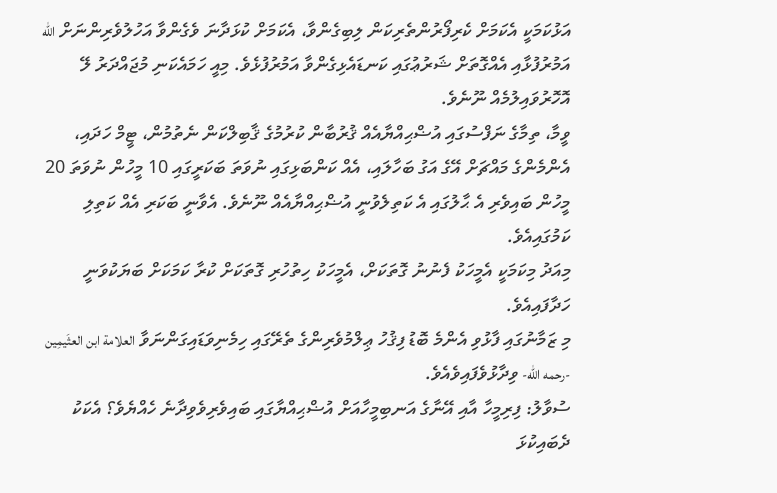އަޅުކަމަކީ އެކަމަށް ކެރިފޯރުންތެރިކަން ލިބިގެންވާ، އެކަމަށް ކުޅަދާނަ ވެގެންވާ އަހުލުވެރިންނަށް الله އަމުރުފުޅާއި އެއްގޮތަށް ޝަރުޢުގައި ކަނޑައެޅިގެންވާ އަމުރުފުޅެވެ. މިއީ ހަމައެކަނި މުޖައްދަރު ލޭ އޮހޮރުވައިލުމެއް ނޫނެވެ.
ވީމާ، ތިމާގެ ނަފްސުގައި އުޟްޙިއްޔާއެއް ޤުރުބާން ކުރުމުގެ ޤާބިލްކަން ނެތުމުން، ޓީމް ހަދައި، އެންމެންގެ މައްޗަށް އޭގެ އަގު ބަހާލައި، އެއް ކަންބަޅިގައި ނުވަތަ ބަކަރީގައި 10 މީހުން ނުވަތަ 20 މީހުން ބައިވެރި އެ ޙާލުގައި އެ ކަތިލެވުނީ އުޟްޙިއްޔާއެއް ނޫނެވެ. އެވާނީ ބަކަރި އެއް ކަތިލި ކަމުގައިއެވެ.
މިއަދު މިކަމަކީ އެމީހަކު ފެނުނު ގޮތަކަށް، އެމީހަކު ހިތުހުރި ގޮތަކަށް ކުރާ ކަމަކަށް ބަޔަކުވަނީ ހަދާފައިއެވެ.
މި ޒަމާނުގައި ފާޅުވި އެންމެ ބޮޑު ފިޤުހު ޢިލްމުވެރިންގެ ތެރޭގައި ހިމެނިވަޑައިގަންނަވާ العلامة ابن العثَيمِين -رحمه الله- ވިދާޅުވެފައިވެއެވެ.
ސުވާލު: ފިރިމީހާ އާއި އޭނާގެ އަނބިމީހާއަށް އުޟްޙިއްޔާގައި ބައިވެރިވެވިދާނެ ހެއްޔެވެ؟ އެކަކު ދެބައިކުޅަ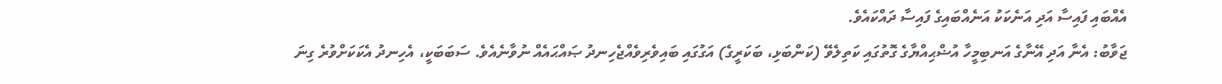އެއްބައި ފައިސާ އަދި އަނެކަކު އަނެއްބައިގެ ފައިސާ ދައްކައެވެ.
ޖަވާބު: އެނާ އަދި އޭނާގެ އަނބިމީހާ އުޟްޙިއްޔާގެ ގޮތުގައި ކަތިލެވޭ (ކަންބަޅި، ބަކަރީގެ) އަގުގައި ބައިވެރިވެއްޖެހިނދު ޞައްޙައެއް ނުވާނެއެވެ. ސަބަބަކީ، އެހިނދު އެކަކަށްވުރެ ގިނަ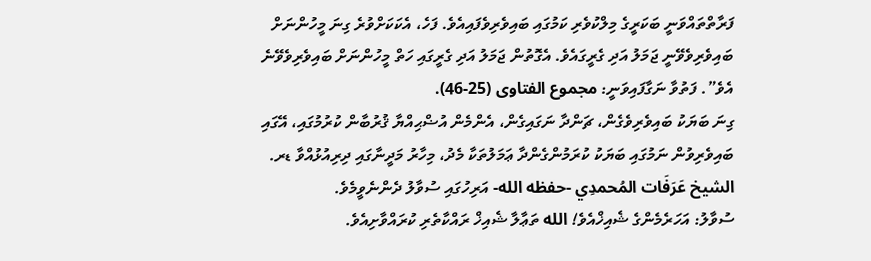ފަރާތްތައްވަނީ ބަކަރީގެ މިލްކުވެރި ކަމުގައި ބައިވެރިވެފައިއެވެ. ފަހެ، އެކަކަށްވުރެ ގިނަ މީހުންނަށް ބައިވެރިވެވޭނީ ޖަމަލު އަދި ގެރީގައެވެ. އެގޮތުން ޖަމަލު އަދި ގެރީގައި ހަތް މީހުންނަށް ބައިވެރިވެވޭނެ އެވެ”. ފަތުވާ ނަގާފައިވަނީ: مجموع الفتاوى (25-46).
ގިނަ ބަޔަކު ބައިވެރިވެގެން، ޗަންދާ ނަގައިގެން، އެންމެން އުޟްޙިއްޔާ ޤުރުބާން ކުރުމުގައި، އޭގައި ބައިވެރިވުން ނަމުގައި ބަޔަކު ކުރަމުންގެންދާ ޢަމަލުތަކާ މެދު، މިހާރު މަދީނާގައި ދިރިއުޅުއްވާ ޑރ. الشيخ عَرَفَات المُحمدِي -حفظه الله- އަރިހުގައި ސުވާލު ދެންނެވީމެވެ.
ސުވާލު: އަހަރެމެންގެ ޝެއިޚްއެވެ! الله ތަޢާލާ ޝެއިޚް ރައްކާތެރި ކުރައްވާށިއެވެ.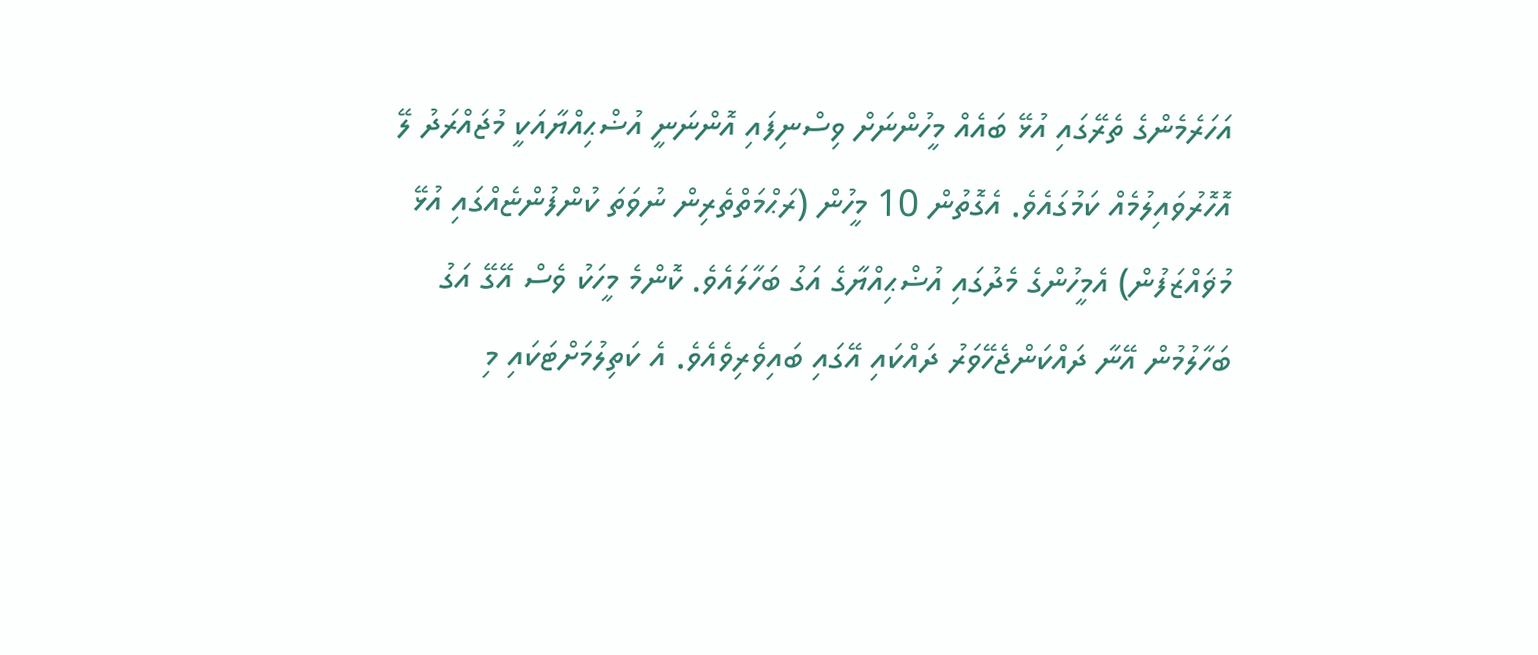އަހަރެމެންގެ ތެރޭގައި އުޅޭ ބައެއް މީހުންނަށް ވިސްނިފައި އޮންނަނީ އުޟްޙިއްޔާއަކީ މުޖައްރަދު ލޭ އޮހޮރުވައިލުމެއް ކަމުގައެވެ. އެގޮތުން 10 މީހުން (ރަޙްމަތްތެރިން ނުވަތަ ކުންފުންޏެއްގައި އުޅޭ މުޥައްޒަފުން) އެމީހުންގެ މެދުގައި އުޟްޙިއްޔާގެ އަގު ބަހާލައެވެ. ކޮންމެ މީހަކު ވެސް އޭގޭ އަގު ބަހާލުމުން އޭނާ ދައްކަންޖެހޭވަރު ދައްކައި އޭގައި ބައިވެރިވެއެވެ. އެ ކަތިލުމަށްޓަކައި މި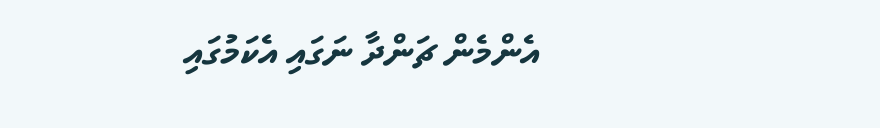އެންމެން ޗަންދާ ނަގައި އެކަމުގައި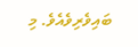ބައިވެރިވެއެވެ. މި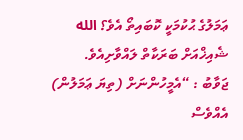ޢަމަލުގެ ޙުކުމަކީ ކޮބައިތޯ އެވެ؟ الله ޝެއިޚްއަށް ބަރަކާތް ލައްވާށިއެވެ.
ޖަވާބު : “އެމީހުންނަށް (ތިޔަ ޢަމަލުން) އެއްވެސް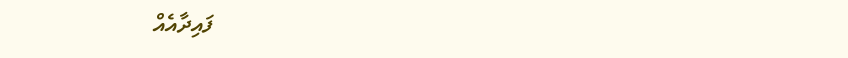ފައިދާއެއް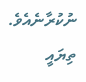ނުކުރާނެއެވެ. ތިޔައީ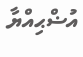އުޟްޙިއްޔާ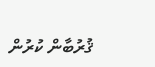ޤުރުބާން ކުރުން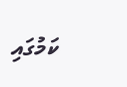ކަމުގައި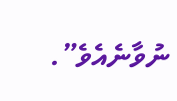ނުވާނެއެވެ”.